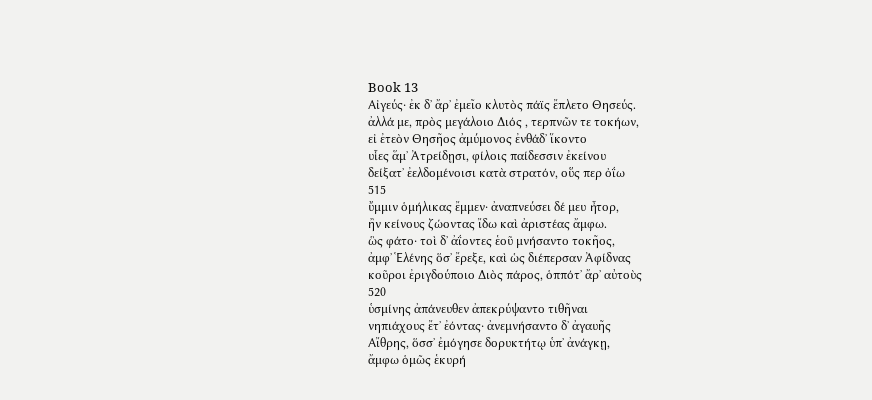Book 13
Αἰγεύς· ἐκ δʼ ἄρʼ ἐμεῖο κλυτὸς πάϊς ἔπλετο Θησεύς.
ἀλλά με, πρὸς μεγάλοιο Διός , τερπνῶν τε τοκήων,
εἰ ἐτεὸν Θησῆος ἀμύμονος ἐνθάδʼ ἵκοντο
υἷες ἅμʼ Ἀτρείδῃσι, φίλοις παίδεσσιν ἐκείνου
δείξατʼ ἐελδομένοισι κατὰ στρατόν, οὕς περ ὀΐω
515
ὔμμιν ὁμήλικας ἔμμεν· ἀναπνεύσει δέ μευ ἦτορ,
ἢν κείνους ζώοντας ἴδω καὶ ἀριστέας ἄμφω.
ὣς φάτο· τοὶ δʼ ἀΐοντες ἑοῦ μνήσαντο τοκῆος,
ἀμφʼ Ἑλένης ὅσʼ ἔρεξε, καὶ ὡς διέπερσαν Ἀφίδνας
κοῦροι ἐριγδούποιο Διὸς πάρος, ὁππότʼ ἄρʼ αὐτοὺς
520
ὑσμίνης ἀπάνευθεν ἀπεκρύψαντο τιθῆναι
νηπιάχους ἔτʼ ἐόντας· ἀνεμνήσαντο δʼ ἀγαυῆς
Αἴθρης, ὅσσʼ ἐμόγησε δορυκτήτῳ ὑπʼ ἀνάγκῃ,
ἄμφω ὁμῶς ἑκυρή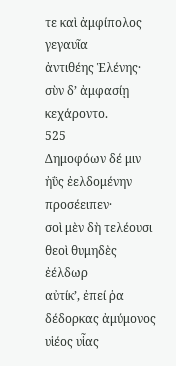τε καὶ ἀμφίπολος γεγαυῖα
ἀντιθέης Ἑλένης· σὺν δʼ ἀμφασίῃ κεχάροντο.
525
Δημοφόων δέ μιν ἠῢς ἐελδομένην προσέειπεν·
σοὶ μὲν δὴ τελέουσι θεοὶ θυμηδὲς ἐέλδωρ
αὐτίκʼ, ἐπεί ῥα δέδορκας ἀμύμονος υἱέος υἷας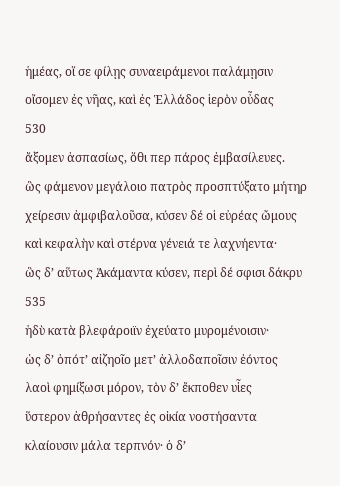ἡμέας, οἵ σε φίλῃς συναειράμενοι παλάμῃσιν
οἴσομεν ἐς νῆας, καὶ ἐς Ἑλλάδος ἱερὸν οὖδας
530
ἄξομεν ἀσπασίως, ὅθι περ πάρος ἐμβασίλευες.
ὣς φάμενον μεγάλοιο πατρὸς προσπτύξατο μήτηρ
χείρεσιν ἀμφιβαλοῦσα, κύσεν δέ οἱ εὐρέας ὤμους
καὶ κεφαλὴν καὶ στέρνα γένειά τε λαχνήεντα·
ὣς δʼ αὕτως Ἀκάμαντα κύσεν, περὶ δέ σφισι δάκρυ
535
ἡδὺ κατὰ βλεφάροιϊν ἐχεύατο μυρομένοισιν·
ὡς δʼ ὁπότʼ αἰζηοῖο μετʼ ἀλλοδαποῖσιν ἐόντος
λαοὶ φημίξωσι μόρον, τὸν δʼ ἔκποθεν υἷες
ὕστερον ἀθρήσαντες ἐς οἰκία νοστήσαντα
κλαίουσιν μάλα τερπνόν· ὁ δʼ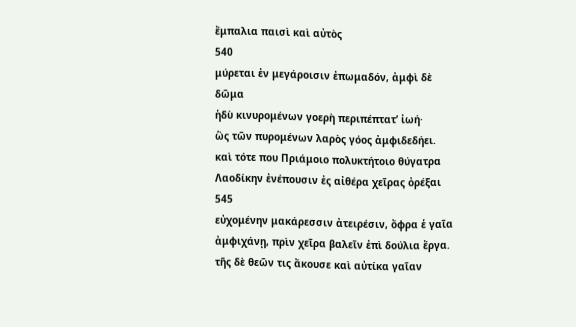ἔμπαλια παισὶ καὶ αὐτὸς
540
μύρεται ἐν μεγάροισιν ἐπωμαδόν, ἀμφὶ δὲ δῶμα
ἡδὺ κινυρομένων γοερὴ περιπέπτατʼ ἰωή·
ὣς τῶν πυρομένων λαρὸς γόος ἀμφιδεδήει.
καὶ τότε που Πριάμοιο πολυκτήτοιο θύγατρα
Λαοδίκην ἐνέπουσιν ἐς αἰθέρα χεῖρας ὀρέξαι
545
εὐχομένην μακάρεσσιν ἀτειρέσιν, ὄφρα ἑ γαῖα
ἀμφιχάνῃ, πρὶν χεῖρα βαλεῖν ἐπὶ δούλια ἔργα.
τῆς δὲ θεῶν τις ἄκουσε καὶ αὐτίκα γαῖαν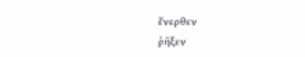ἔνερθεν
ῥῆξεν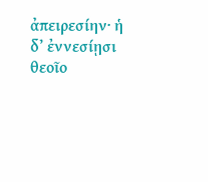ἀπειρεσίην· ἡ δʼ ἐννεσίῃσι θεοῖο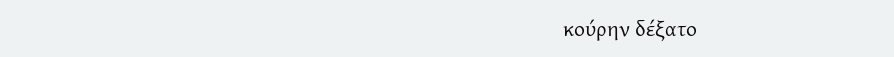κούρην δέξατο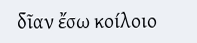δῖαν ἔσω κοίλοιο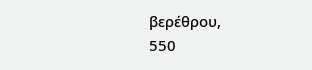βερέθρου,
550